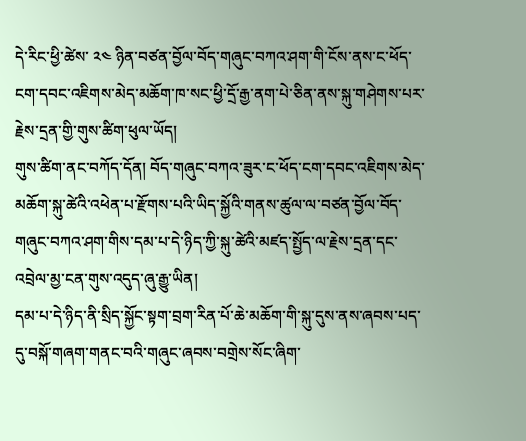དེ་རིང་ཕྱི་ཚེས་ ༢༤ ཉིན་བཙན་བྱོལ་བོད་གཞུང་བཀའ་ཤག་གི་ངོས་ནས་ང་ཕོད་ངག་དབང་འཇིགས་མེད་མཆོག་ཁ་སང་ཕྱི་དྲོ་རྒྱ་ནག་པེ་ཅིན་ནས་སྐུ་གཤེགས་པར་རྗེས་དྲན་གྱི་གུས་ཚིག་ཕུལ་ཡོད།
གུས་ཚིག་ནང་བཀོད་དོན། བོད་གཞུང་བཀའ་ཟུར་ང་ཕོད་ངག་དབང་འཇིགས་མེད་མཆོག་སྐུ་ཚེའི་འཕེན་པ་རྫོགས་པའི་ཡིད་སྐྱོའི་གནས་ཚུལ་ལ་བཙན་བྱོལ་བོད་གཞུང་བཀའ་ཤག་གིས་དམ་པ་དེ་ཉིད་ཀྱི་སྐུ་ཚེའི་མཛད་སྤྱོད་ལ་རྗེས་དྲན་དང་འབྲེལ་མྱ་ངན་གུས་འདུད་ཞུ་རྒྱུ་ཡིན།
དམ་པ་དེ་ཉིད་ནི་སྲིད་སྐྱོང་སྟག་བྲག་རིན་པོ་ཆེ་མཆོག་གི་སྐུ་དུས་ནས་ཞབས་པད་དུ་བསྐོ་གཞག་གནང་བའི་གཞུང་ཞབས་བགྲེས་སོང་ཞིག་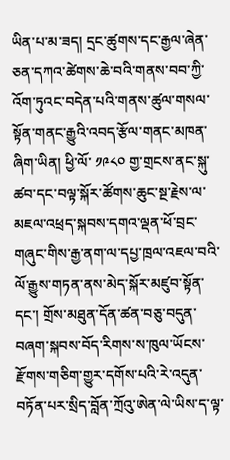ཡིན་པ་མ་ཟད། དྲང་ཚུགས་དང་རྒྱལ་ཞེན་ཅན་དཀའ་ཚེགས་ཆེ་བའི་གནས་བབ་ཀྱི་འོག་ཏུའང་བདེན་པའི་གནས་ཚུལ་གསལ་སྟོན་གནང་རྒྱུའི་འབད་རྩོལ་གནང་མཁན་ཞིག་ཡིན། ཕྱི་ལོ་ ༡༩༨༠ གྱ་གྲངས་ནང་སྐུ་ཚབ་དང་བལྟ་སྐོར་ཚོགས་ཆུང་སྔ་རྗེས་ལ་མཇལ་འཕྲད་སྐབས་དགའ་ལྡན་ཕོ་བྲང་གཞུང་གིས་རྒྱ་ནག་ལ་དཔྱ་ཁྲལ་འཇལ་བའི་ལོ་རྒྱུས་གཏན་ནས་མེད་སྐོར་མཛུབ་སྟོན་དང་། གྲོས་མཐུན་དོན་ཚན་བཅུ་བདུན་བཞག་སྐབས་བོད་རིགས་ས་ཁུལ་ཡོངས་རྫོགས་གཅིག་གྱུར་དགོས་པའི་རེ་འདུན་བཏོན་པར་སྲིད་བློན་ཀྲོའུ་ཨེན་ལེ་ཡིས་ད་ལྟ་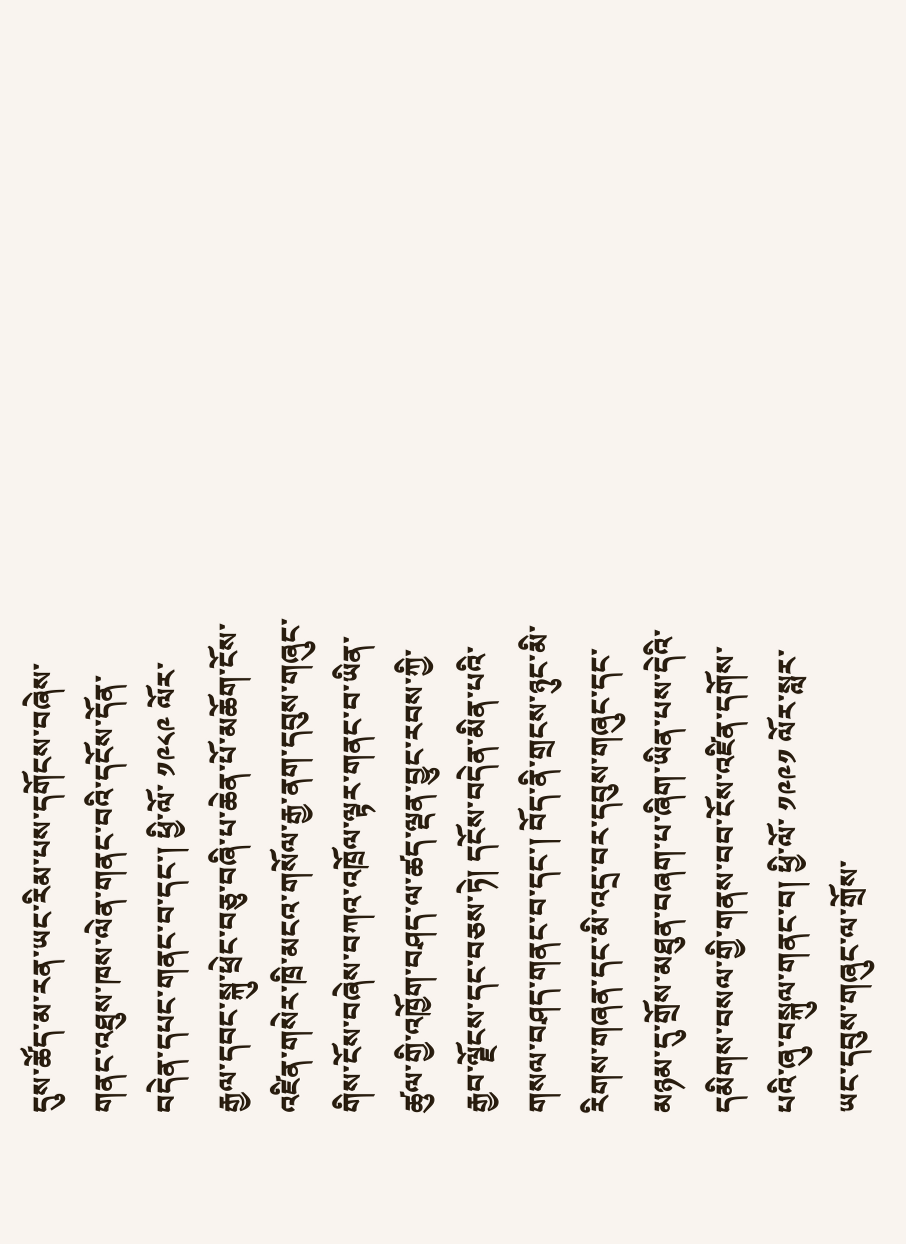དུས་ཚོད་མ་རན་ཡང་རིམ་པས་དགོངས་བཞེས་གནང་འཐུས་ཁས་ལེན་གནང་བའི་དངོས་དོན་བདེན་དཔང་གནང་བ་དང་། ཕྱི་ལོ་ ༡༩༨༩ ལོར་རྒྱལ་དབང་སྐུ་ཕྲེང་བཅུ་བཞི་པ་ཆེན་པོ་མཆོག་ངོས་འཛིན་གསེར་ཁྲི་མངའ་གསོལ་རྒྱ་ནག་དབུས་གཞུང་གིས་ངོས་བཞེས་བཀའ་འཁྲོལ་ལྟར་གནང་བ་ཡིན་ཚུལ་གྱི་འཁྱོག་བཤད་ལ་ཚད་ལྡན་བྱུང་རབས་ཀྱི་རྒྱབ་ལྗོངས་དང་བཅས་ཏེ། དངོས་བདེན་མིན་པའི་གསལ་བཤད་གནང་བ་དང་། བོད་ནི་གྲངས་ཉུང་མི་རིགས་གཞན་དང་མི་འདྲ་བར་དབུས་གཞུང་དང་མཉམ་དུ་གྲོས་མཐུན་བཞག་པ་ཞིག་ཡིན་པས་དེའི་དམིགས་བསལ་གྱི་གནས་བབ་ངོས་འཛིན་དགོས་པའི་ཞུ་བསྐུལ་གནང་བ། ཕྱི་ལོ་ ༡༩༩༡ ལོར་སླར་ཡང་དབུས་གཞུང་ལ་གྲོས་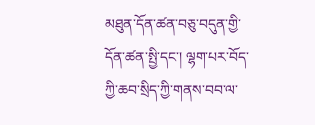མཐུན་དོན་ཚན་བཅུ་བདུན་གྱི་དོན་ཚན་སྤྱི་དང་། ལྷག་པར་བོད་ཀྱི་ཆབ་སྲིད་ཀྱི་གནས་བབ་ལ་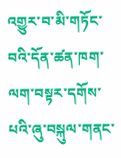འགྱུར་བ་མི་གཏོང་བའི་དོན་ཚན་ཁག་ལག་བསྟར་དགོས་པའི་ཞུ་བསྐུལ་གནང་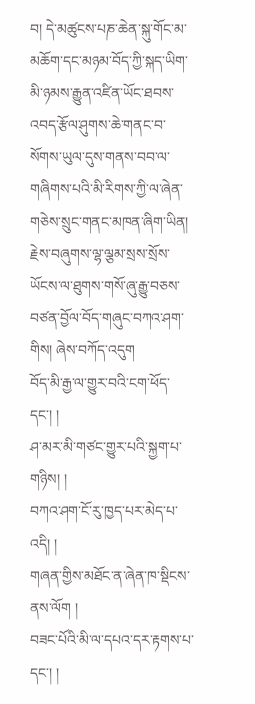བ། དེ་མཚུངས་པཎ་ཆེན་སྐུ་གོང་མ་མཆོག་དང་མཉམ་བོད་ཀྱི་སྐད་ཡིག་མི་ཉམས་རྒྱུན་འཛིན་ཡོང་ཐབས་འབད་རྩོལ་ཤུགས་ཆེ་གནང་བ་སོགས་ཡུལ་དུས་གནས་བབ་ལ་གཞིགས་པའི་མི་རིགས་ཀྱི་ལ་ཞེན་གཅེས་སྲུང་གནང་མཁན་ཞིག་ཡིན།
རྗེས་བཞུགས་ལྷ་ལྕམ་སྲས་སྲོས་ཡོངས་ལ་ཐུགས་གསོ་ཞུ་རྒྱུ་བཅས་བཙན་བྱོལ་བོད་གཞུང་བཀའ་ཤག་གིས། ཞེས་བཀོད་འདུག
བོད་མི་རྒྱ་ལ་གྱུར་བའི་ངག་ཕོད་དང་། །
ཤ་མར་མི་གཙང་གྱུར་པའི་སྐྱག་པ་གཉིས། །
བཀའ་ཤག་ངོ་རུ་ཁྱད་པར་མེད་པ་འདི། །
གཞན་གྱིས་མཐོང་ན་ཞེན་ཁ་སྡིངས་ནས་ལོག །
བཟང་པོའི་མི་ལ་དཔའ་དར་རྟགས་པ་དང་། །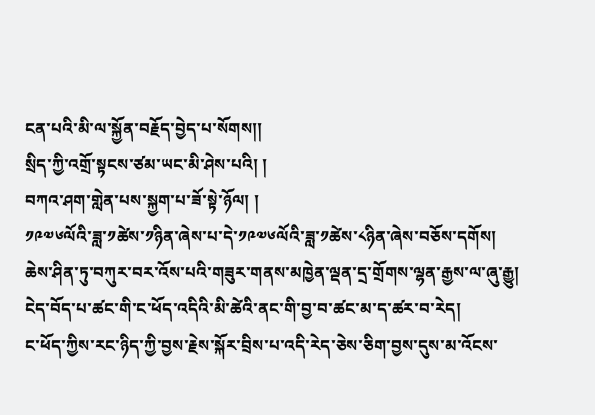ངན་པའི་མི་ལ་སྐྱོན་བརྗོད་བྱེད་པ་སོགས།།
སྲིད་ཀྱི་འགྲོ་སྟངས་ཙམ་ཡང་མི་ཤེས་པའི། །
བཀའ་ཤག་གླེན་པས་སྐྱག་པ་ཟོ་སྟེ་ཉོལ། །
༡༩༧༦ལོའི་ཟླ་༡ཚེས་༡ཉིན་ཞེས་པ་དེ་༡༩༧༦ལོའི་ཟླ་༡ཚེས་༨ཉིན་ཞེས་བཅོས་དགོས།
ཆེས་ཤིན་ཏུ་བཀུར་བར་འོས་པའི་གཟུར་གནས་མཁྱེན་ལྡན་དྲ་གྲོགས་ལྷན་རྒྱས་ལ་ཞུ་རྒྱུ།
ངེད་བོད་པ་ཚང་གི་ང་ཕོད་འདིའི་མི་ཚེའི་ནང་གི་བྱ་བ་ཚང་མ་ད་ཚར་བ་རེད།
ང་ཕོད་ཀྱིས་རང་ཉིད་ཀྱི་བྱས་རྗེས་སྐོར་བྲིས་པ་འདི་རེད་ཅེས་ཅིག་བྱས་དུས་མ་འོངས་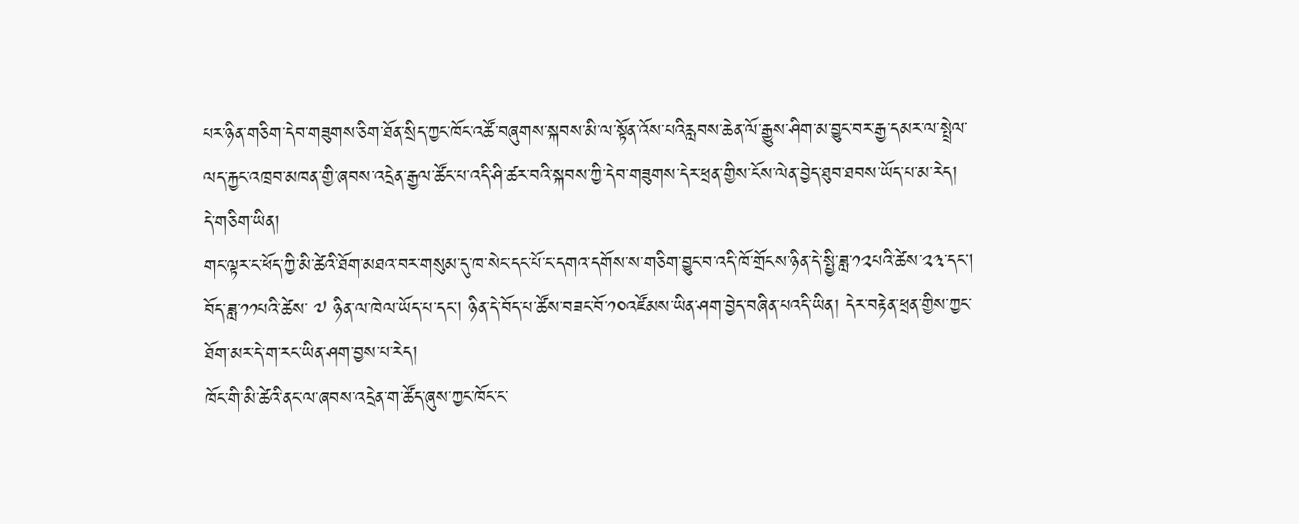པར་ཉིན་གཅིག་དེབ་གཟུགས་ཅིག་ཐོན་སྲིད་ཀྱང་ཁོང་འཚོ་བཞུགས་སྐབས་མི་ལ་སྟོན་འོས་པའིརླབས་ཆེན་ལོ་རྒྱུས་ཤིག་མ་བྱུང་བར་རྒྱ་དམར་ལ་སྤྲེལ་ལད་རྐྱང་འཁྲབ་མཁན་གྱི་ཞབས་འདྲེན་རྒྱལ་ཚོང་པ་འདི་ཤི་ཚར་བའི་སྐབས་ཀྱི་དེབ་གཟུགས་དེར་ཕྲན་གྱིས་ངོས་ལེན་བྱེད་ཐུབ་ཐབས་ཡོད་པ་མ་རེད།
དེ་གཅིག་ཡིན།
གང་ལྟར་ང་ཕོད་ཀྱི་མི་ཚེའི་ཐོག་མཐའ་བར་གསུམ་དུ་ཁ་སེང་དང་པོ་ང་དགའ་དགོས་ས་གཅིག་བྱུང་བ་འདི་ཁོ་གྲོངས་ཉིན་དེ་སྤྱི་ཟླ་༡༢པའི་ཚེས་༢༣་དང། བོད་ཟླ་༡༡པའི་ཚེས་ ༧ ཉིན་ལ་ཁེལ་ཡོད་པ་དང། ཉིན་དེ་བོད་པ་ཚོས་བཟང་བོ་༡༠འཛོམས་ཡིན་ཤག་བྱེད་བཞིན་པའདི་ཡིན། དེར་བརྟེན་ཕྲན་གྱིས་ཀྱང་ཐོག་མར་དེ་ག་རང་ཡིན་ཤག་བྱས་པ་རེད།
ཁོང་གི་མི་ཚེའི་ནང་ལ་ཞབས་འདྲེན་ག་ཚོད་ཞུས་ཀྱང་ཁོང་ང་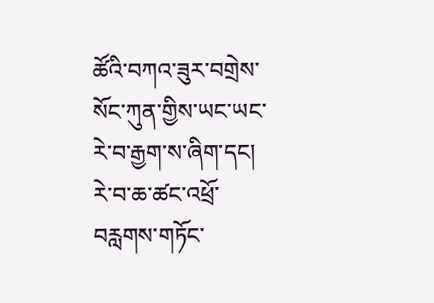ཚོའི་བཀའ་ཟུར་བགྲེས་སོང་ཀུན་གྱིས་ཡང་ཡང་རེ་བ་རྒྱག་ས་ཞིག་དང། རེ་བ་ཆ་ཚང་འཕྲོ་བརླགས་གཏོང་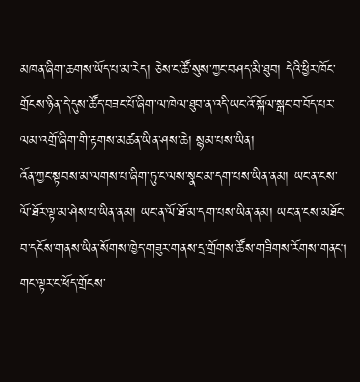མཁན་ཞིག་ཆགས་ཡོད་པ་མ་རེད། ཅེས་ང་ཚོ་སུས་ཀྱང་བཤད་མི་ཐུབ། དེའི་ཕྱིར་ཁོང་གྲོངས་ཉིན་དེ་དུས་ཚོད་བཟང་པོ་ཞིག་ལ་ཁེལ་ཐུབ་ན་འདི་ཡང་འོ་སྐོལ་སྒང་བ་བོད་པར་ལམ་འགྲོ་ཞིག་གི་རྟགས་མཚན་ཡིན་ཤས་ཆེ། སྙམ་པས་ཡིན།
འོན་ཀྱང་སྟབས་མ་ལགས་པ་ཞིག་ཏུ་ང་ལས་སྣང་མ་དག་པས་ཡིན་ནམ། ཡང་ན་ངས་ལོ་ཐོར་ལྟ་མ་ཤེས་པ་ཡིན་ནམ། ཡང་ན་ལོ་ཐོ་མ་དག་པས་ཡིན་ནམ། ཡང་ན་ངས་མཐོང་བ་དངོས་གནས་ཡིན་སོགས་ཁྱེད་གཟུར་གནས་དྲ་གྲོགས་ཚོས་གཟིགས་རོགས་གནང།
གང་ལྟར་ང་ཕོད་གྲོངས་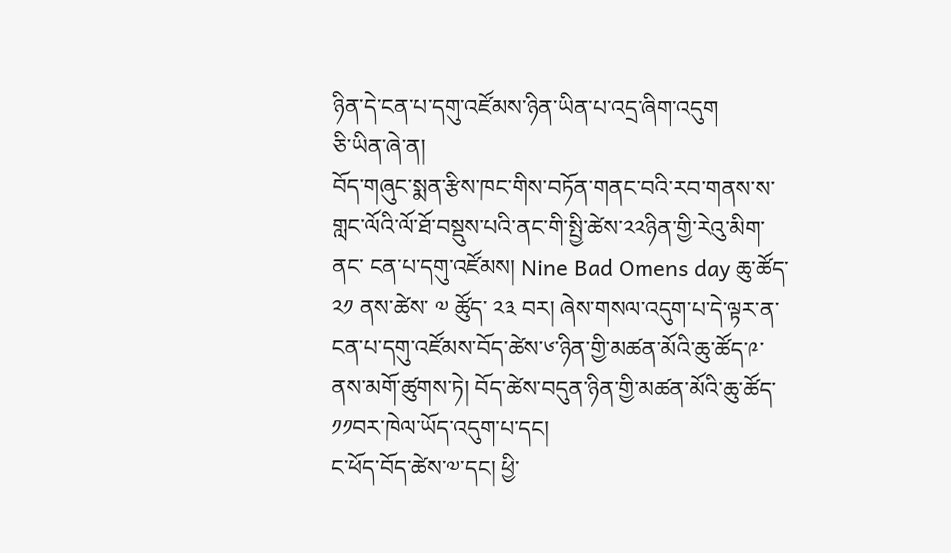ཉིན་དེ་ངན་པ་དགུ་འཛོམས་ཉིན་ཡིན་པ་འདྲ་ཞིག་འདུག
ཅི་ཡིན་ཞེ་ན།
བོད་གཞུང་སྨན་རྩིས་ཁང་གིས་བཏོན་གནང་བའི་རབ་གནས་ས་གླང་ལོའི་ལོ་ཐོ་བསྡུས་པའི་ནང་གི་སྤྱི་ཚེས་༢༢ཉིན་གྱི་རེའུ་མིག་ནང་ ངན་པ་དགུ་འཛོམས། Nine Bad Omens day ཆུ་ཚོད་༢༡ ནས་ཚེས་ ༧ ཚོུད་ ༢༣ བར། ཞེས་གསལ་འདུག་པ་དེ་ལྟར་ན་ངན་པ་དགུ་འཛོམས་བོད་ཚེས་༦་ཉིན་གྱི་མཚན་མོའི་ཆུ་ཚོད་༩་ནས་མགོ་ཚུགས་ཏེ། བོད་ཚེས་བདུན་ཉིན་གྱི་མཚན་མོའི་ཆུ་ཚོད་༡༡བར་ཁེལ་ཡོད་འདུག་པ་དང།
ང་ཕོད་བོད་ཚེས་༧་དང། ཕྱི་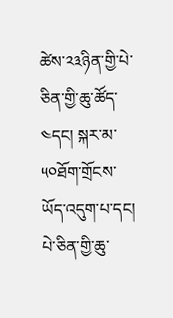ཚེས་༢༣ཉིན་གྱི་པེ་ཅིན་གྱི་ཆུ་ཚོད་༤དང། སྐར་མ་༥༠ཐོག་གྲོངས་ཡོད་འདུག་པ་དང། པེ་ཅིན་གྱི་ཆུ་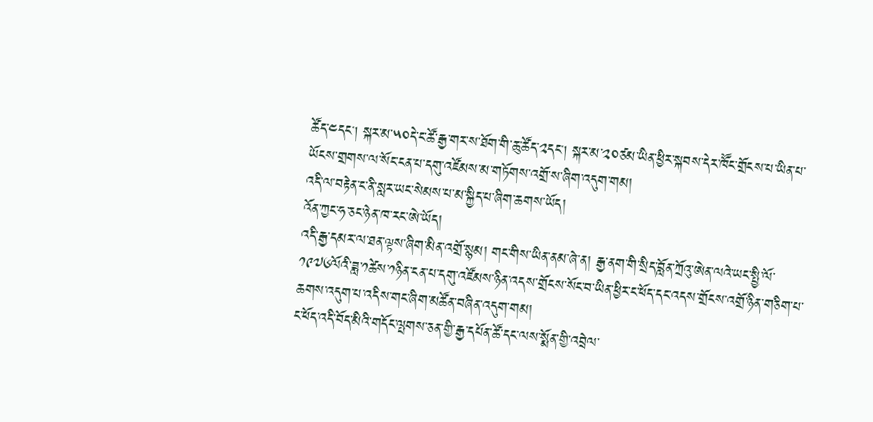ཚོད་༤དང། སྐར་མ་༥༠དེ་ང་ཚོ་རྒྱ་གར་ས་ཐོག་གི་ཆུ་ཚོད་༢དང། སྐར་མ་༢༠ཙམ་ཡིན་ཕྱིར་སྐབས་དེར་ཁཽང་གྲོངས་པ་ཡིན་པ་ཡོངས་གྲགས་ལ་སོང་ངན་པ་དགུ་འཛོམས་མ་གཏོགས་འགྲོ་ས་ཞིག་འདུག་གམ།
འདི་ལ་བརྟེན་ང་ནི་སླར་ཡང་སེམས་པ་མ་སྐྱིད་པ་ཞིག་ཆགས་ཡོད།
འོན་ཀྱང་ཧ་ཅང་ཉེན་ཁ་རང་ཨེ་ཡོད།
འདི་རྒྱ་དམར་ལ་ཐན་ལྟས་ཞིག་མིན་འགྲོ་སྙམ། གང་གིས་ཡིན་ནམ་ཞེ་ན། རྒྱ་ནག་གི་སྲིད་བློན་ཀྲོའུ་ཨེན་ལའེ་ཡང་སྤྱི་ལོ་༡༩༧༦ལོའི་ཟླ་༡ཚེས་༡ཉིན་ངན་པ་དགུ་འཛོམས་ཉིན་འདས་གྲོངས་སོང་བ་ཡིན་ཕྱིར་ང་ཕོད་དང་འདས་གྲོངས་འགྲོ་ཉིན་གཅིག་པ་ཆགས་འདུག་པ་འདིས་གང་ཞིག་མཚོན་བཞིན་འདུག་གམ།
ང་ཕོད་འདི་བོད་མིའི་གདོང་ལྤགས་ཅན་གྱི་རྒྱ་དཔོན་ཚོ་དང་ལས་སྨོན་གྱི་འབྲེལ་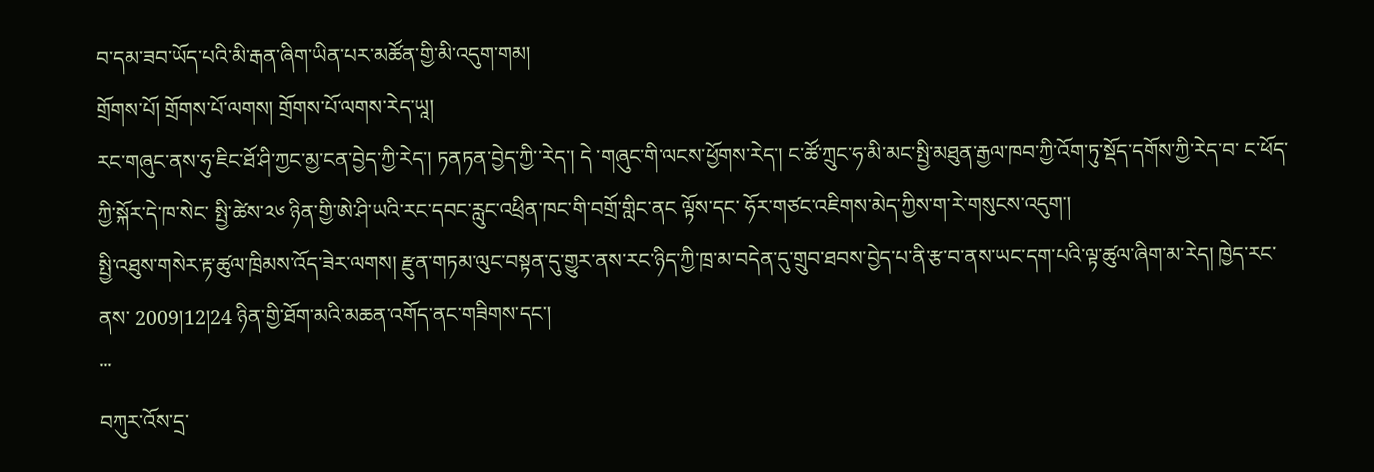བ་དམ་ཟབ་ཡོད་པའི་མི་རྒན་ཞིག་ཡིན་པར་མཚོན་གྱི་མི་འདུག་གམ།
གྲོགས་པོ། གྲོགས་པོ་ལགས། གྲོགས་པོ་ལགས་རེད་ཡཱ།
རང་གཞུང་ནས་ཧུ་ཇིང་ཐོ་ཤི་ཀྱང་མྱ་ངན་བྱེད་ཀྱི་རེད་། ཏནཏན་བྱེད་ཀྱི་་རེད་། དེ ་གཞུང་གི་ལངས་ཕྱོགས་རེད་། ང་ཚོ་ཀྲུང་ཧ་མི་མང་སྤྱི་མཐུན་རྒྱལ་ཁབ་ཀྱི་འོག་ཏུ་སྡོད་དགོས་ཀྱི་རེད་བ་ ང་ཕོད་ཀྱི་སྐོར་དེ་ཁ་སེང་ སྤྱི་ཚེས་༢༦ ཉིན་གྱི་ཨེ་ཤི་ཡའི་རང་དབང་རླུང་འཕྲིན་ཁང་གི་བགྲོ་གླིང་ནང ལྟོས་དང་ ཧོར་གཙང་འཇིགས་མེད་ཀྱིས་ག་རེ་གསུངས་འདུག་།
སྤྱི་འཐུས་གསེར་རྟ་ཚུལ་ཁྲིམས་འོད་ཟེར་ལགས། རྫུན་གཏམ་ལུང་བསྟན་དུ་གྱུར་ནས་རང་ཉིད་ཀྱི་ཁྲ་མ་བདེན་དུ་གྲུབ་ཐབས་བྱེད་པ་ནི་རྩ་བ་ནས་ཡང་དག་པའི་ལྟ་ཚུལ་ཞིག་མ་རེད། ཁྱེད་རང་ནས་ 2009།12།24 ཉིན་གྱི་ཐོག་མའི་མཆན་འགོད་ནང་གཟིགས་དང་།
་་་
བཀུར་འོས་དྲ་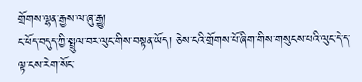གྲོགས་ལྷན་རྒྱས་ལ་ཞུ་རྒྱུ།
ང་ཕོད་བདུད་ཀྱི་སྤྲུལ་བར་ལུང་གིས་བསྟན་ཡོད། ཅེས་ངའི་གྲོགས་པོ་ཞིག་གིས་གསུངས་པའི་ལུང་དེ་ད་ལྟ་ངས་རེག་སོང་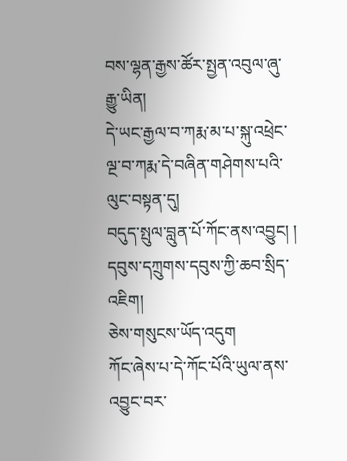བས་ལྷན་རྒྱས་ཚོར་སྤྱན་འབུལ་ཞུ་རྒྱུ་ཡིན།
དེ་ཡང་རྒྱལ་བ་ཀརྨ་མ་པ་སྐུ་འཕྲེང་ལྔ་བ་ཀརྨ་དེ་བཞིན་གཤེགས་པའི་ལུང་བསྟན་དུ།
བདུད་སྤུལ་བླུན་པོ་ཀོང་ནས་འབྱུང། །
དབུས་དཀྲུགས་དབུས་ཀྱི་ཆབ་སྲིད་འཇིག།
ཅེས་གསུངས་ཡོད་འདུག
ཀོང་ཞེས་པ་དེ་ཀོང་པོའི་ཡུལ་ནས་འབྱུང་བར་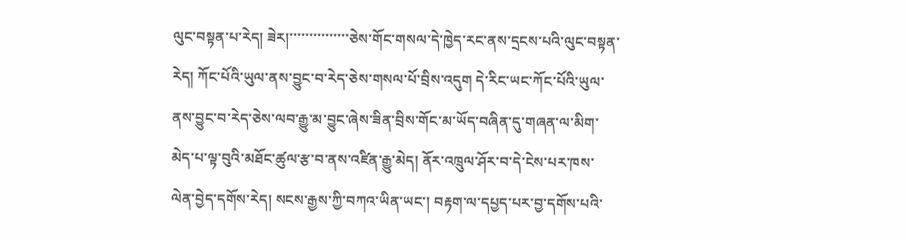ལུང་བསྟན་པ་རེད། ཟེར།་་་་་་་་་་་་་་་ཅེས་གོང་གསལ་དེ་ཁྱེད་རང་ནས་དྲངས་པའི་ལུང་བསྟན་ རེད། ཀོང་པོའི་ཡུལ་ནས་བྱུང་བ་རེད་ཅེས་གསལ་པོ་བྲིས་འདུག དེ་རིང་ཡང་ཀོང་པོའི་ཡུལ་ནས་བྱུང་བ་རེད་ཅེས་ལབ་རྒྱུ་མ་བྱུང་ཞེས་ཟིན་བྲིས་གོང་མ་ཡོད་བཞིན་དུ་གཞན་ལ་མིག་མེད་པ་ལྟ་བུའི་མཐོང་ཚུལ་རྩ་བ་ནས་འཛིན་རྒྱུ་མེད། ནོར་འཁྲུལ་ཤོར་བ་དེ་ངེས་པར་ཁས་ལེན་བྱེད་དགོས་རེད། སངས་རྒྱས་ཀྱི་བཀའ་ཡིན་ཡང་། བརྟག་ལ་དཔྱད་པར་བྱ་དགོས་པའི་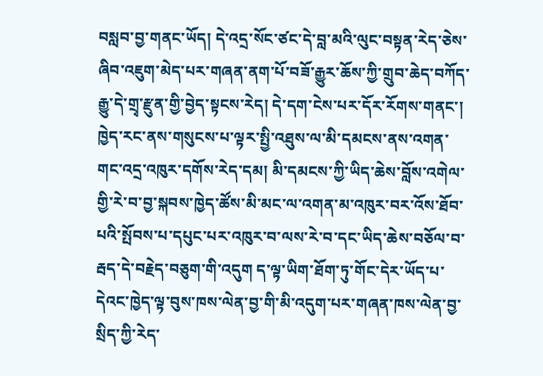བསླབ་བྱ་གནང་ཡོད། དེ་འདྲ་སོང་ཙང་དེ་བླ་མའི་ལུང་བསྟན་རེད་ཅེས་ཞིབ་འཇུག་མེད་པར་གཞན་ནག་པོ་བཟོ་རྒྱུར་ཆོས་ཀྱི་གྲུབ་ཆེད་བཀོད་རྒྱུ་དེ་གྲྭ་རྫུན་གྱི་བྱེད་སྟངས་རེད། དེ་དག་ངེས་པར་དོར་རོགས་གནང་། ཁྱེད་རང་ནས་གསུངས་པ་ལྟར་སྤྱི་འཐུས་ལ་མི་དམངས་ནས་འགན་གང་འདྲ་འཁུར་དགོས་རེད་དམ། མི་དམངས་ཀྱི་ཡིད་ཆེས་བློས་འགེལ་གྱི་རེ་བ་བྱ་སྐབས་ཁྱེད་ཚོས་མི་མང་ལ་འགན་མ་འཁུར་བར་འོས་ཐོབ་པའི་སྤོབས་པ་དཔུང་པར་འཁུར་བ་ལས་རེ་བ་དང་ཡིད་ཆེས་བཅོལ་བ་རྦད་དེ་བརྗེད་བཅུག་གི་འདུག ད་ལྟ་ཡིག་ཐོག་ཏུ་གོང་དེར་ཡོད་པ་དེའང་ཁྱེད་ལྟ་བུས་ཁས་ལེན་བྱ་གི་མི་འདུག་པར་གཞན་ཁས་ལེན་བྱ་སྲིད་ཀྱི་རེད་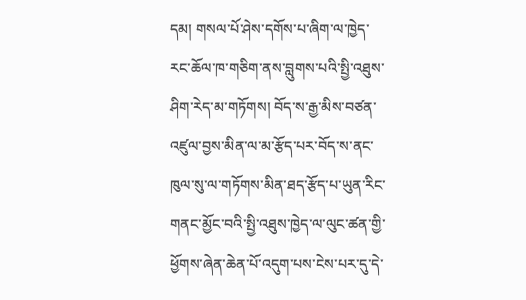དམ། གསལ་པོ་ཤེས་དགོས་པ་ཞིག་ལ་ཁྱེད་རང་ཆོལ་ཁ་གཅིག་ནས་བླུགས་པའི་སྤྱི་འཐུས་ཤིག་རེད་མ་གཏོགས། བོད་ས་རྒྱ་མིས་བཙན་འཛུལ་བྱས་མིན་ལ་མ་རྩོད་པར་བོད་ས་ནང་ཁུལ་སུ་ལ་གཏོགས་མིན་ཐད་རྩོད་པ་ཡུན་རིང་གནང་མྱོང་བའི་སྤྱི་འཐུས་ཁྱེད་ལ་ལུང་ཚན་གྱི་ཕྱོགས་ཞེན་ཆེན་པོ་འདུག་པས་ངེས་པར་དུ་དེ་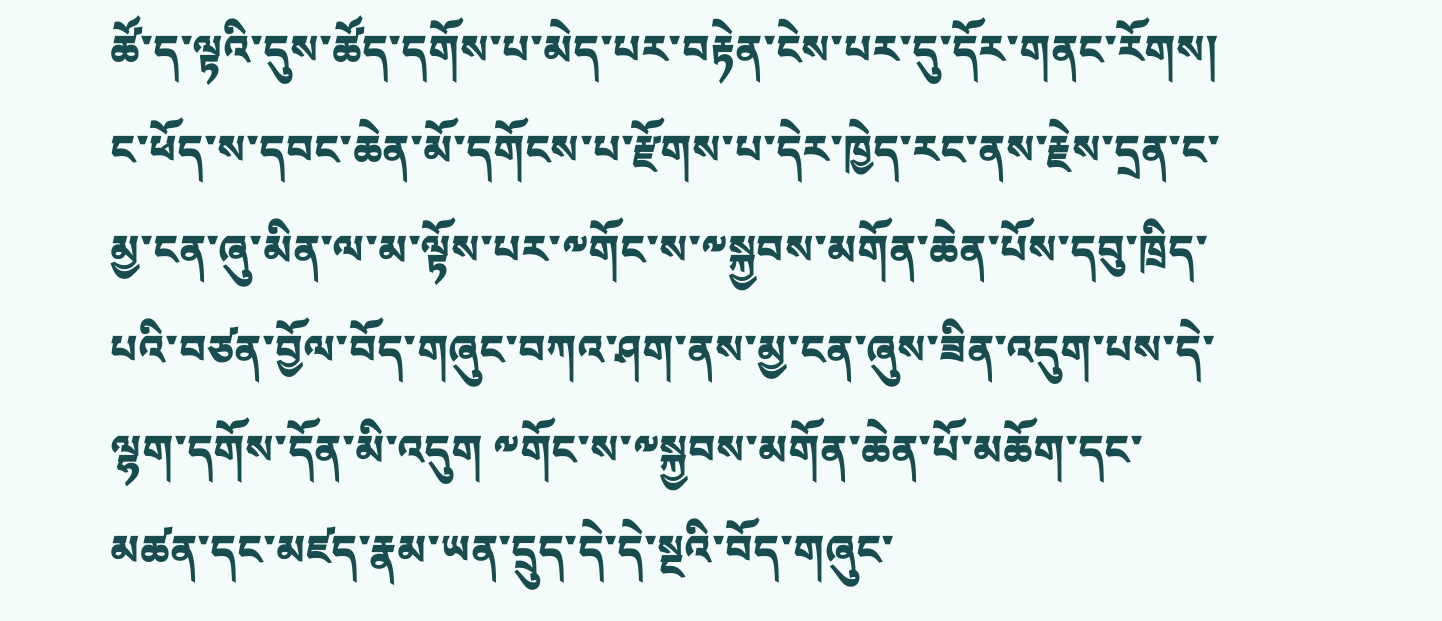ཚོ་ད་ལྟའི་དུས་ཚོད་དགོས་པ་མེད་པར་བརྟེན་ངེས་པར་དུ་དོར་གནང་རོགས། ང་ཕོད་ས་དབང་ཆེན་མོ་དགོངས་པ་རྫོགས་པ་དེར་ཁྱེད་རང་ནས་རྗེས་དྲན་ང་མྱ་ངན་ཞུ་མིན་ལ་མ་ལྟོས་པར་༸གོང་ས་༸སྐྱབས་མགོན་ཆེན་པོས་དབུ་ཁྲིད་པའི་བཙན་བྱོལ་བོད་གཞུང་བཀའ་ཤག་ནས་མྱ་ངན་ཞུས་ཟིན་འདུག་པས་དེ་ལྷག་དགོས་དོན་མི་འདུག ༸གོང་ས་༸སྐྱབས་མགོན་ཆེན་པོ་མཆོག་དང་མཚན་དང་མཛད་རྣམ་ཡན་དྲུད་དེ་དེ་སྔའི་བོད་གཞུང་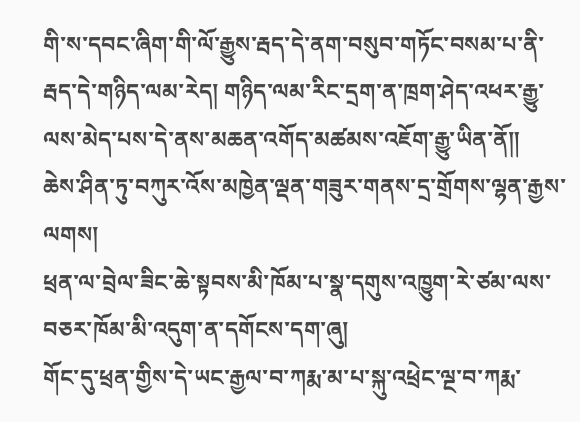གི་ས་དབང་ཞིག་གི་ལོ་རྒྱུས་རྦད་དེ་ནག་བསུབ་གཏོང་བསམ་པ་ནི་རྦད་དེ་གཉིད་ལམ་རེད། གཉིད་ལམ་རིང་དྲག་ན་ཁྲག་ཤེད་འཕར་རྒྱུ་ལས་མེད་པས་དེ་ནས་མཆན་འགོད་མཚམས་འཇོག་རྒྱུ་ཡིན་ནོ༎
ཆེས་ཤིན་ཏུ་བཀུར་འོས་མཁྱེན་ལྡན་གཟུར་གནས་དྲ་གྲོགས་ལྷན་རྒྱས་ལགས།
ཕྲན་ལ་བྲེལ་ཟིང་ཆེ་སྟབས་མི་ཁོམ་པ་སྣ་དགུས་འཁྱུག་རེ་ཙམ་ལས་བཅར་ཁོམ་མི་འདུག་ན་དགོངས་དག་ཞུ།
གོང་དུ་ཕྲན་གྱིས་དེ་ཡང་རྒྱལ་བ་ཀརྨ་མ་པ་སྐུ་འཕྲེང་ལྔ་བ་ཀརྨ་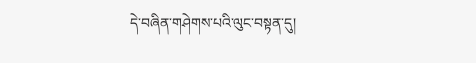དེ་བཞིན་གཤེགས་པའི་ལུང་བསྟན་དུ།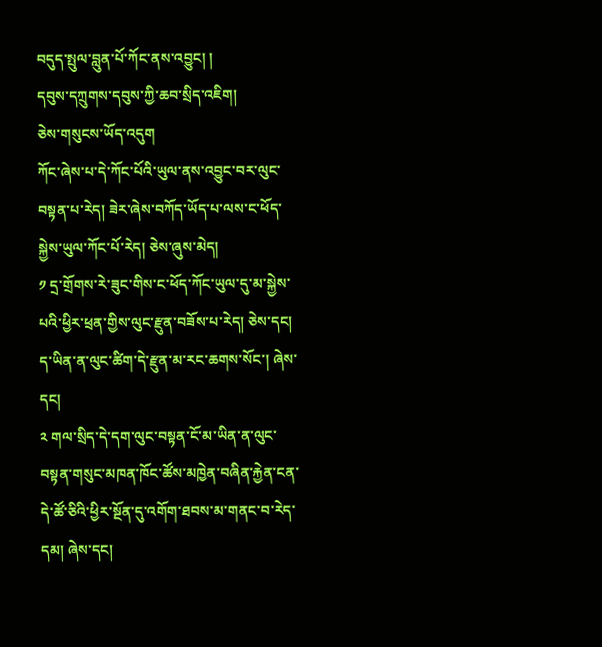བདུད་སྤུལ་བླུན་པོ་ཀོང་ནས་འབྱུང། །
དབུས་དཀྲུགས་དབུས་ཀྱི་ཆབ་སྲིད་འཇིག།
ཅེས་གསུངས་ཡོད་འདུག
ཀོང་ཞེས་པ་དེ་ཀོང་པོའི་ཡུལ་ནས་འབྱུང་བར་ལུང་བསྟན་པ་རེད། ཟེར་ཞེས་བཀོད་ཡོད་པ་ལས་ང་ཕོད་སྐྱེས་ཡུལ་ཀོང་པོ་རེད། ཅེས་ཞུས་མེད།
༡ དྲ་གྲོགས་རེ་ཟུང་གིས་ང་ཕོད་ཀོང་ཡུལ་དུ་མ་སྐྱེས་པའི་ཕྱིར་ཕྲན་གྱིས་ལུང་རྫུན་བཟོས་པ་རེད། ཅེས་དང། ད་ཡིན་ན་ལུང་ཚིག་དེ་རྫུན་མ་རང་ཆགས་སོང་། ཞེས་དང།
༢ གལ་སྲིད་དེ་དག་ལུང་བསྟན་ངོ་མ་ཡིན་ན་ལུང་བསྟན་གསུང་མཁན་ཁོང་ཚོས་མཁྱེན་བཞིན་རྐྱེན་ངན་དེ་ཚོ་ཅིའི་ཕྱིར་སྔོན་དུ་འགོག་ཐབས་མ་གནང་བ་རེད་དམ། ཞེས་དང།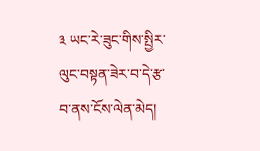༣ ཡང་རེ་ཟུང་གིས་སྤྱིར་ལུང་བསྟན་ཟེར་བ་དེ་རྩ་བ་ནས་ངོས་ལེན་མེད།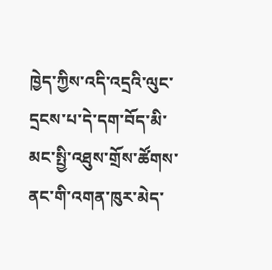ཁྱེད་ཀྱིས་འདི་འདྲའི་ལུང་དྲངས་པ་དེ་དག་བོད་མི་མང་སྤྱི་འཐུས་གྲོས་ཚོགས་ནང་གི་འགན་ཁུར་མེད་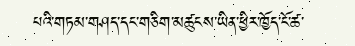པའི་གཏམ་གཤད་དང་གཅིག་མཚུངས་ཡིན་ཕྱིར་ཁྱོད་ངོ་ཚ་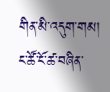གིན་མི་འདུག་གམ། ང་ཚོ་ངོ་ཚ་བཞིན་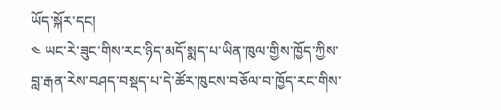ཡོད་སྐོར་དང།
༤ ཡང་རེ་ཟུང་གིས་རང་ཉིད་མདོ་སྨད་པ་ཡིན་ཁུལ་གྱིས་ཁྱོད་ཀྱིས་བླ་རྒན་རེས་བཤད་བསྡད་པ་དེ་ཚོར་ཁུངས་བཅོལ་བ་ཁྱོད་རང་གིས་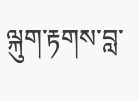ལྐུག་རྟགས་བླ་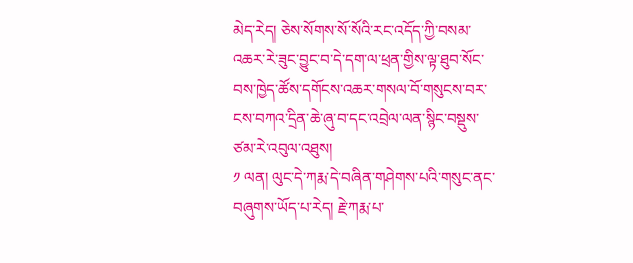མེད་རེད། ཅེས་སོགས་སོ་སོའི་རང་འདོད་ཀྱི་བསམ་འཆར་རེ་ཟུང་བྱུང་བ་དེ་དག་ལ་ཕྲན་གྱིས་ལྟ་ཐུབ་སོང་བས་ཁྱེད་ཚོས་དགོངས་འཆར་གསལ་བོ་གསུངས་བར་ངས་བཀའ་དྲིན་ཆེ་ཞུ་བ་དང་འབྲེལ་ལན་སྙིང་བསྡུས་ཙམ་རེ་འབུལ་འཐུས།
༡ ལན། ལུང་དེ་ཀརྨ་དེ་བཞིན་གཤེགས་པའི་གསུང་ནང་བཞུགས་ཡོད་པ་རེད། རྗེ་ཀརྨ་པ་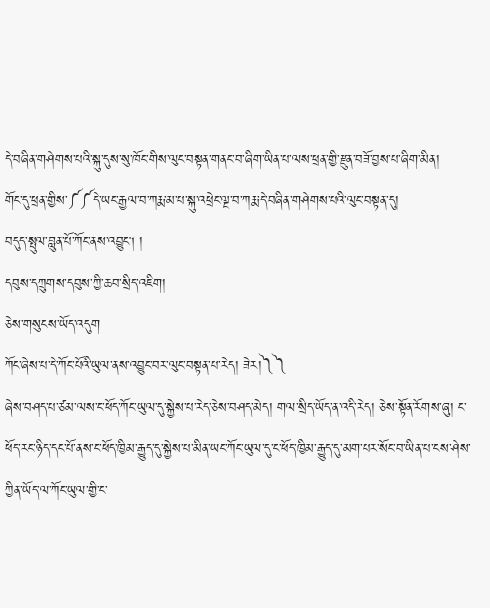དེ་བཞིན་གཤེགས་པའི་སྐུ་དུས་སུ་ཁོང་གིས་ལུང་བསྟན་གནང་བ་ཞིག་ཡིན་པ་ལས་ཕྲན་གྱི་རྫུན་བཟོ་བྱས་པ་ཞིག་མིན།
གོང་དུ་ཕྲན་གྱིས་༼༼དེ་ཡང་རྒྱལ་བ་ཀརྨ་མ་པ་སྐུ་འཕྲེང་ལྔ་བ་ཀརྨ་དེ་བཞིན་གཤེགས་པའི་ལུང་བསྟན་དུ།
བདུད་སྤུལ་བླུན་པོ་ཀོང་ནས་འབྱུང། །
དབུས་དཀྲུགས་དབུས་ཀྱི་ཆབ་སྲིད་འཇིག།
ཅེས་གསུངས་ཡོད་འདུག
ཀོང་ཞེས་པ་དེ་ཀོང་པོའི་ཡུལ་ནས་འབྱུང་བར་ལུང་བསྟན་པ་རེད། ཟེར།༽༽
ཞེས་བཤད་པ་ཙམ་ལས་ང་ཕོད་ཀོང་ཡུལ་དུ་སྐྱེས་པ་རེད་ཅེས་བཤད་མེད། གལ་སྲིད་ཡོད་ན་འདི་རེད། ཅེས་སྟོན་རོགས་ཞུ། ང་ཕོད་རང་ཉིད་དང་པོ་ནས་ང་ཕོད་ཁྱིམ་རྒྱུད་དུ་སྐྱེས་པ་མིན་ཡང་ཀོང་ཡུལ་དུ་ང་ཕོད་ཁྱིམ་རྒྱུད་དུ་མག་པར་སོང་བ་ཡིན་པ་ངས་ཤེས་ཀྱིན་ཡོད་ལ་ཀོང་ཡུལ་གྱི་ང་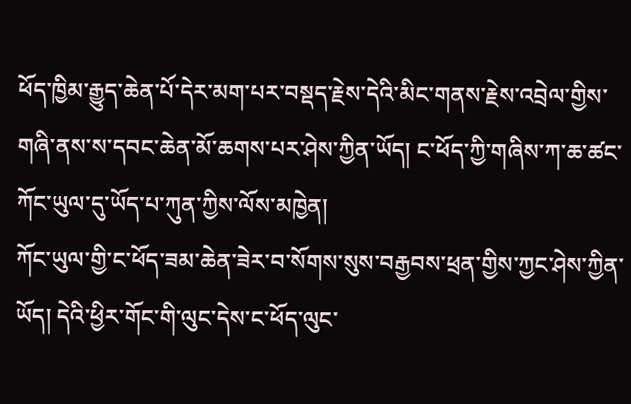ཕོད་ཁྱིམ་རྒྱུད་ཆེན་པོ་དེར་མག་པར་བསྡད་རྗེས་དེའི་མིང་གནས་རྗེས་འབྲེལ་གྱིས་གཞི་ནས་ས་དབང་ཆེན་མོ་ཆགས་པར་ཤེས་ཀྱིན་ཡོད། ང་ཕོད་ཀྱི་གཞིས་ཀ་ཆ་ཚང་ཀོང་ཡུལ་དུ་ཡོད་པ་ཀུན་ཀྱིས་ལོས་མཁྱེན།
ཀོང་ཡུལ་གྱི་ང་ཕོད་ཟམ་ཆེན་ཟེར་བ་སོགས་སུས་བརྒྱབས་ཕྲན་གྱིས་ཀྱང་ཤེས་ཀྱིན་ཡོད། དེའི་ཕྱིར་གོང་གི་ལུང་དེས་ང་ཕོད་ལུང་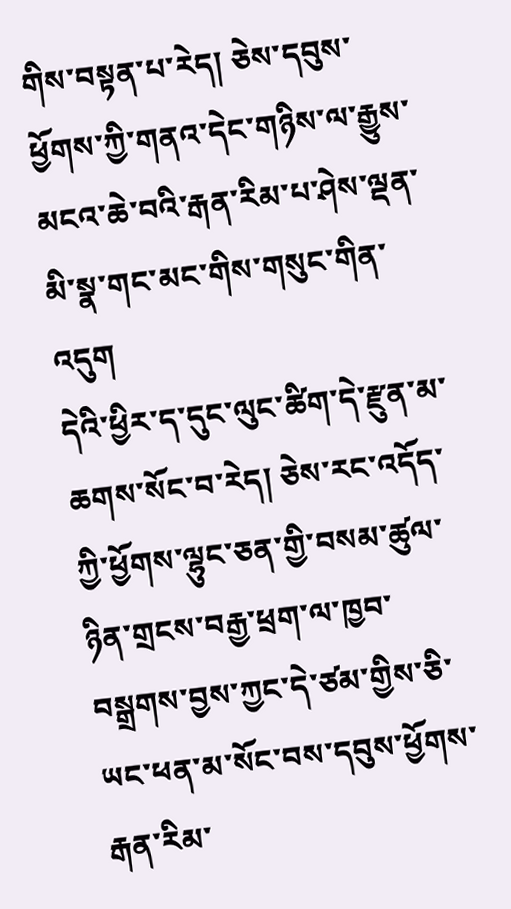གིས་བསྟན་པ་རེད། ཅེས་དབུས་ཕྱོགས་ཀྱི་གནའ་དེང་གཉིས་ལ་རྒྱུས་མངའ་ཆེ་བའི་རྒན་རིམ་པ་ཤེས་ལྡན་མི་སྣ་གང་མང་གིས་གསུང་གིན་འདུག
དེའི་ཕྱིར་ད་དུང་ལུང་ཚིག་དེ་རྫུན་མ་ཆགས་སོང་བ་རེད། ཅེས་རང་འདོད་ཀྱི་ཕྱོགས་ལྷུང་ཅན་གྱི་བསམ་ཚུལ་ཉིན་གྲངས་བརྒྱ་ཕྲག་ལ་ཁྱབ་བསྒྲགས་བྱས་ཀྱང་དེ་ཙམ་གྱིས་ཅི་ཡང་ཕན་མ་སོང་བས་དབུས་ཕྱོགས་རྒན་རིམ་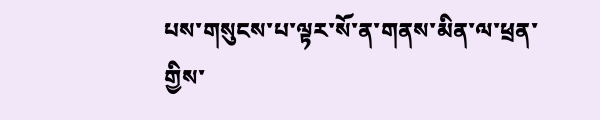པས་གསུངས་པ་ལྟར་སོ་ན་གནས་མིན་ལ་ཕྲན་གྱིས་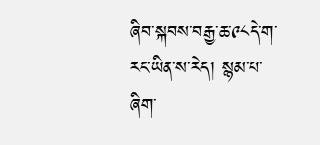ཞིབ་སྐབས་བརྒྱ་ཆ་༩༨དེ་ག་རང་ཡིན་ས་རེད། སྙམ་པ་ཞིག་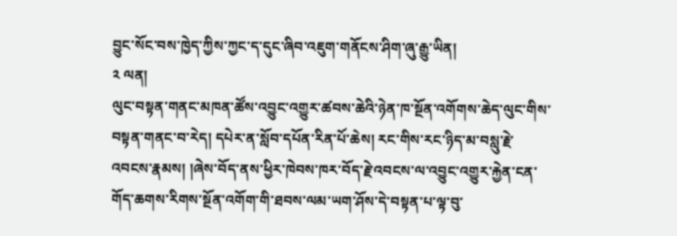བྱུང་སོང་བས་ཁྱེད་ཀྱིས་ཀྱང་ད་དུང་ཞིབ་འཇུག་གནོངས་ཤིག་ཞུ་རྒྱུ་ཡིན།
༢ ལན།
ལུང་བསྟན་གནང་མཁན་ཚོས་འབྱུང་འགྱུར་ཚབས་ཆེའི་ཉེན་ཁ་སྔོན་འགོགས་ཆེད་ལུང་གིས་བསྟན་གནང་བ་རེད། དཔེར་ན་སློབ་དཔོན་རིན་པོ་ཆེས། རང་གིས་རང་ཉིད་མ་བསླུ་རྗེ་འབངས་རྣམས། །ཞེས་བོད་ནས་ཕྱིར་ཁེབས་ཁར་བོད་རྗེ་འབངས་ལ་འབྱུང་འགྱུར་རྐྱེན་ངན་གོད་ཆགས་རིགས་སྔོན་འགོག་གི་ཐབས་ལམ་ཡག་ཤོས་དེ་བསྟན་པ་ལྟ་བུ་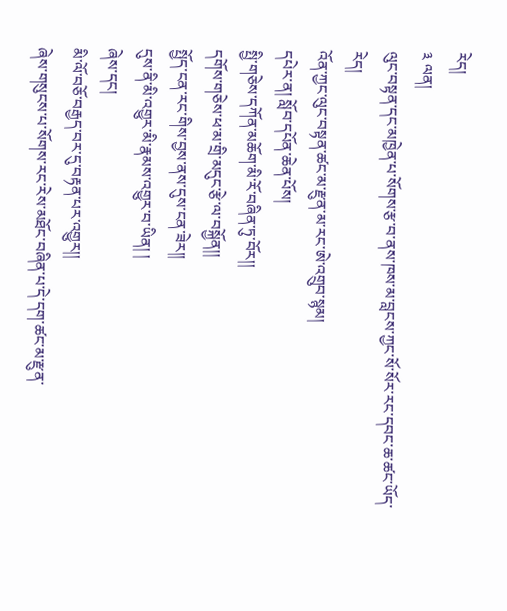རེད།
༣ ལན།
ལུང་བསྟན་དང་མཁྱེན་པ་སོགས་རྩ་བ་ནས་ཁས་མ་བླངས་ཀྱང་སོ་སོར་རང་དབང་ཆ་ཚང་ཡོད་རེད།
འོན་ཀྱང་ལུང་བསྟན་ཚང་མ་རྫུན་མ་རང་ཨེ་འགྲུབ་སྙམ།
དཔེར་ན། སློབ་དཔོན་ཆེན་པོས།
སྤྱི་གཅེས་དཀོན་མཆོག་མི་རོ་བཞིན་ཏུ་བོར།།
དགོས་གཅེས་ཕ་མ་གྲི་མདུང་རྩེ་ལ་བསྐྱོན།།
སྤྱོད་ངན་རང་གིས་བྱས་ནས་དུས་ངན་ཟེར།།
དུས་ནི་མི་འགྱུར་མི་རྣམས་འགྱུར་བ་ཡིན། །
ཞེས་དང།
མི་ལོ་བཅོ་བརྒྱད་བར་དུ་བརྟན་པར་འགྱུར།།
ཞེས་གསུངས་པ་སོགས་རང་རེས་མཐོང་བཞིན་པ་དེ་དག་ཚང་མ་རྫུན་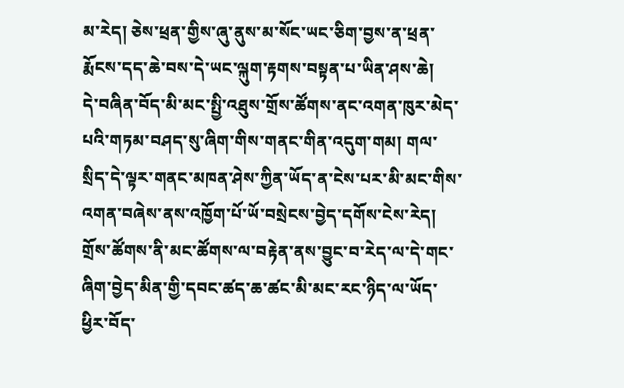མ་རེད། ཅེས་ཕྲན་གྱིས་ཞུ་ནུས་མ་སོང་ཡང་ཅིག་བྱས་ན་ཕྲན་རྨོངས་དད་ཆེ་བས་དེ་ཡང་ལྐུག་རྟགས་བསྟན་པ་ཡིན་ཤས་ཆེ།
དེ་བཞིན་བོད་མི་མང་སྤྱི་འཐུས་གྲོས་ཚོགས་ནང་འགན་ཁུར་མེད་པའི་གཏམ་བཤད་སུ་ཞིག་གིས་གནང་གིན་འདུག་གམ། གལ་སྲིད་དེ་ལྟར་གནང་མཁན་ཤེས་ཀྱིན་ཡོད་ན་ངེས་པར་མི་མང་གིས་འགན་བཞེས་ནས་འཁྱོག་པོ་ཡོ་བསྲེངས་བྱེད་དགོས་ངེས་རེད། གྲོས་ཚོགས་ནི་མང་ཚོགས་ལ་བརྟེན་ནས་བྱུང་བ་རེད་ལ་དེ་གང་ཞིག་བྱེད་མིན་གྱི་དབང་ཚད་ཆ་ཚང་མི་མང་རང་ཉིད་ལ་ཡོད་ཕྱིར་བོད་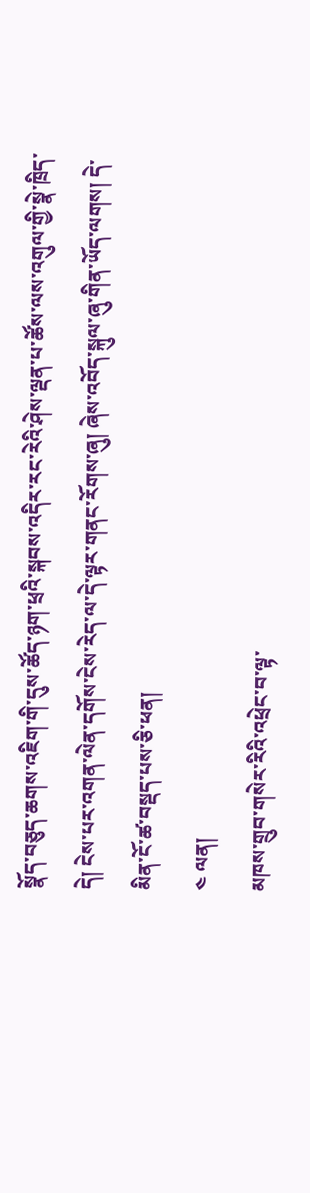སྣོད་བཅུད་ཆགས་འཇིག་གི་དུས་ཚོད་ཉག་ཕྲའི་སྐབས་འདིར་རང་རེའི་ཤེས་ལྡན་པ་ཚོས་ལས་འགུལ་གྱི་སྣེ་ཁྲིད་དེ། ངེས་པར་འགན་ལེན་དགོས་ངེས་རེད་ལ་དེ་ལྟར་གནང་རོགས་ཞུ། ཞེས་འབོད་སྐུལ་ཞུ་གིན་ཡོད་ལགས། དེ་མིན་ངོ་ཚ་བསྡད་པས་ཅི་ཕན།
༤ ལན།
མཁས་གྲུབ་གསེར་རིའི་འཕྲེང་བ་ལྟ་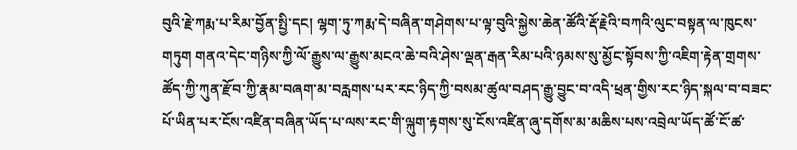བུའི་རྗེ་ཀརྨ་པ་རིམ་བྱོན་སྤྱི་དང། ལྷག་ཏུ་ཀརྨ་དེ་བཞིན་གཤེགས་པ་ལྟ་བུའི་སྐྱེས་ཆེན་ཚོའི་རྡོ་རྗེའི་བཀའི་ལུང་བསྟན་ལ་ཁུངས་གཏུག གནའ་དེང་གཉིས་ཀྱི་ལོ་རྒྱུས་ལ་རྒྱུས་མངའ་ཆེ་བའི་ཤེས་ལྡན་རྒན་རིམ་པའི་ཉམས་སུ་མྱོང་སྟོབས་ཀྱི་འཇིག་རྟེན་གྲགས་ཚོད་ཀྱི་ཀུན་རྫོབ་ཀྱི་རྣམ་བཞག་མ་བརླགས་པར་རང་ཉིད་ཀྱི་བསམ་ཚུལ་བཤད་རྒྱུ་བྱུང་བ་འདི་ཕྲན་གྱིས་རང་ཉིད་སྐལ་བ་བཟང་པོ་ཡིན་པར་ངོས་འཛིན་བཞིན་ཡོད་པ་ལས་རང་གི་ལྐུག་རྟགས་སུ་ངོས་འཛིན་ཞུ་དགོས་མ་མཆིས་པས་འབྲེལ་ཡོད་ཚོ་ངོ་ཚ་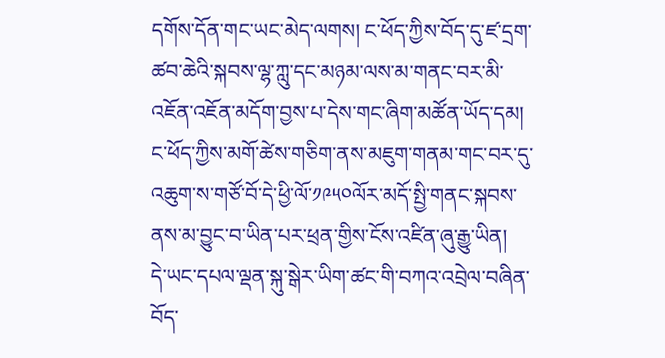དགོས་དོན་གང་ཡང་མེད་ལགས། ང་ཕོད་ཀྱིས་བོད་དུ་ཛ་དྲག་ཚབ་ཆེའི་སྐབས་ལྷ་ཀླུ་དང་མཉམ་ལས་མ་གནང་བར་མི་འཇོན་འཇོན་མདོག་བྱས་པ་དེས་གང་ཞིག་མཚོན་ཡོད་དམ།
ང་ཕོད་ཀྱིས་མགོ་ཚེས་གཅིག་ནས་མཇུག་གནམ་གང་བར་དུ་འཆུག་ས་གཙོ་བོ་དེ་ཕྱི་ལོ་༡༩༥༠ལོར་མདོ་སྤྱི་གནང་སྐབས་ནས་མ་བྱུང་བ་ཡིན་པར་ཕྲན་གྱིས་ངོས་འཛིན་ཞུ་རྒྱུ་ཡིན།
དེ་ཡང་དཔལ་ལྡན་སྐུ་སྒེར་ཡིག་ཚང་གི་བཀའ་འབྲེལ་བཞིན་བོད་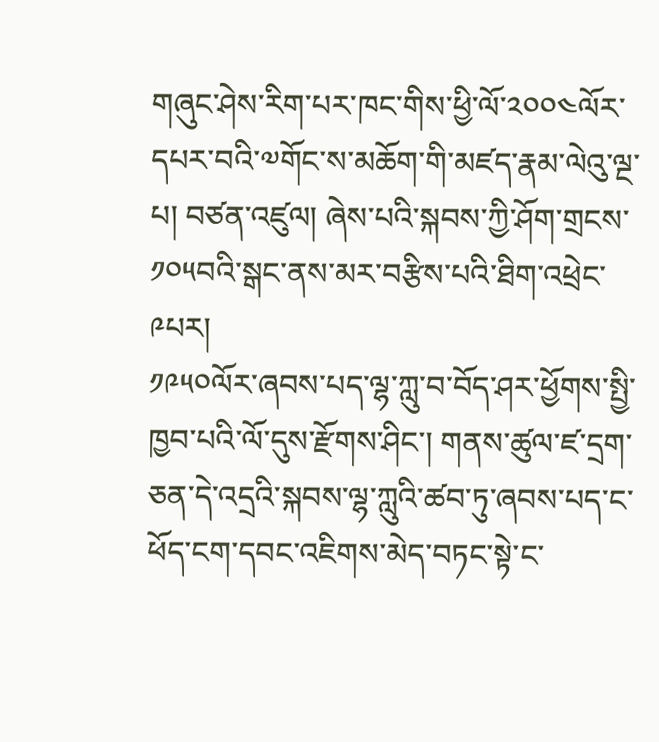གཞུང་ཤེས་རིག་པར་ཁང་གིས་ཕྱི་ལོ་༢༠༠༤ལོར་དཔར་བའི་༧གོང་ས་མཆོག་གི་མཛད་རྣམ་ལེའུ་ལྔ་པ། བཙན་འཛུལ། ཞེས་པའི་སྐབས་ཀྱི་ཤོག་གྲངས་༡༠༥བའི་སྒང་ནས་མར་བརྩིས་པའི་ཐིག་འཕྲེང་༩པར།
༡༩༥༠ལོར་ཞབས་པད་ལྷ་ཀླུ་བ་བོད་ཤར་ཕྱོགས་སྤྱི་ཁྱབ་པའི་ལོ་དུས་རྫོགས་ཤིང་། གནས་ཚུལ་ཛ་དྲག་ཅན་དེ་འདྲའི་སྐབས་ལྷ་ཀླུའི་ཚབ་ཏུ་ཞབས་པད་ང་ཕོད་ངག་དབང་འཇིགས་མེད་བཏང་སྟེ་ང་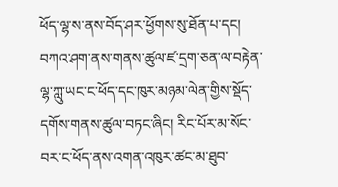ཕོད་ལྷ་ས་ནས་བོད་ཤར་ཕྱོགས་སུ་ཐོན་པ་དང། བཀའ་ཤག་ནས་གནས་ཚུལ་ཛ་དྲག་ཅན་ལ་བརྟེན་ལྷ་ཀླུ་ཡང་ང་ཕོད་དང་ཁུར་མཉམ་ལེན་གྱིས་སྡོད་དགོས་གནས་ཚུལ་བཏང་ཞིང། རིང་པོར་མ་སོང་བར་ང་ཕོད་ནས་འགན་འཁུར་ཚང་མ་ཐུབ་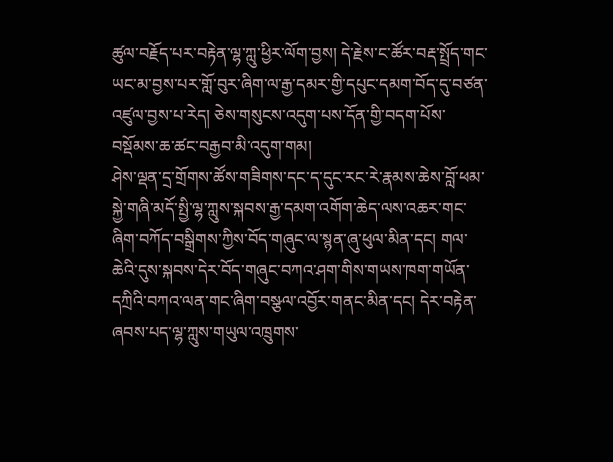ཚུལ་བརྗོད་པར་བརྟེན་ལྷ་ཀླུ་ཕྱིར་ལོག་བྱས། དེ་རྗེས་ང་ཚོར་བརྡ་སྤྲོད་གང་ཡང་མ་བྱས་པར་གློ་བུར་ཞིག་ལ་རྒྱ་དམར་གྱི་དཔུང་དམག་བོད་དུ་བཙན་འཛུལ་བྱས་པ་རེད། ཅེས་གསུངས་འདུག་པས་དོན་གྱི་བདག་པོས་བསྡོམས་ཆ་ཚང་བརྒྱབ་མི་འདུག་གམ།
ཤེས་ལྡན་དྲ་གྲོགས་ཚོས་གཟིགས་དང་ད་དུང་རང་རེ་རྣམས་ཆེས་བློ་ཕམ་སྐྱེ་གཞི་མདོ་སྤྱི་ལྷ་ཀླུས་སྐབས་རྒྱ་དམག་འགོག་ཆེད་ལས་འཆར་གང་ཞིག་བཀོད་བསྒྲིགས་ཀྱིས་བོད་གཞུང་ལ་སྙན་ཞུ་ཕུལ་མིན་དང། གལ་ཆེའི་དུས་སྐབས་དེར་བོད་གཞུང་བཀའ་ཤག་གིས་གཡས་ཁག་གཡོན་དཀྲིའི་བཀའ་ལན་གང་ཞིག་བསྩལ་འབྱོར་གནང་མིན་དང། དེར་བརྟེན་ཞབས་པད་ལྷ་ཀླུས་གཡུལ་འཁྲུགས་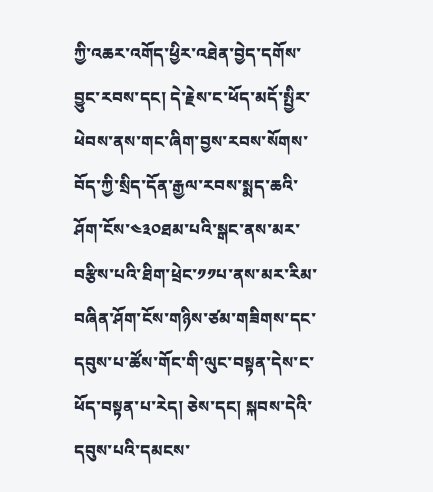ཀྱི་འཆར་འགོད་ཕྱིར་འཐེན་བྱེད་དགོས་བྱུང་རབས་དང། དེ་རྗེས་ང་ཕོད་མདོ་སྤྱིར་ཕེབས་ནས་གང་ཞིག་བྱས་རབས་སོགས་བོད་ཀྱི་སྲིད་དོན་རྒྱལ་རབས་སྨད་ཆའི་ཤོག་ངོས་༤༣༠ཐམ་པའི་སྒང་ནས་མར་བརྩིས་པའི་ཐིག་ཕྲེང་༡༡པ་ནས་མར་རིམ་བཞིན་ཤོག་ངོས་གཉིས་ཙམ་གཟིགས་དང་དབུས་པ་ཚོས་གོང་གི་ལུང་བསྟན་དེས་ང་ཕོད་བསྟན་པ་རེད། ཅེས་དང། སྐབས་དེའི་དབུས་པའི་དམངས་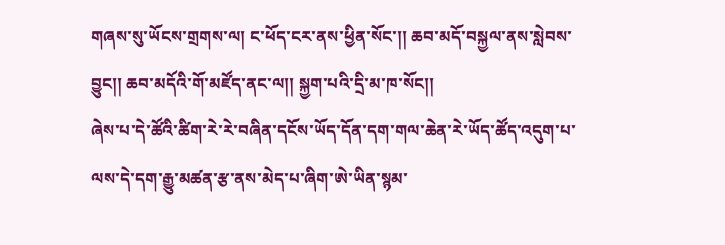གཞས་སུ་ཡོངས་གྲགས་ལ། ང་ཕོད་ངར་ནས་ཕྱིན་སོང་།། ཆབ་མདོ་བསྐྱལ་ནས་སླེབས་བྱུང།། ཆབ་མདོའི་གོ་མཛོད་ནང་ལ།། སྐྱག་པའི་དྲི་མ་ཁ་སོང།།
ཞེས་པ་དེ་ཚོའི་ཚིག་རེ་རེ་བཞིན་དངོས་ཡོད་དོན་དག་གལ་ཆེན་རེ་ཡོད་ཚོད་འདུག་པ་ལས་དེ་དག་རྒྱུ་མཚན་རྩ་ནས་མེད་པ་ཞིག་ཨེ་ཡིན་སྙམ་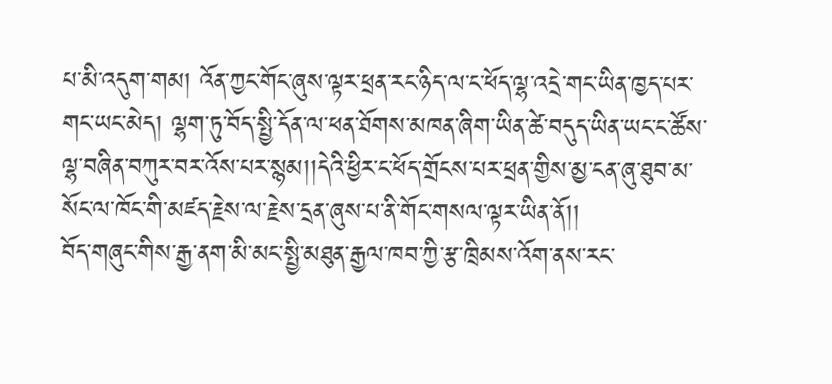པ་མི་འདུག་གམ། འོན་ཀྱང་གོང་ཞུས་ལྟར་ཕྲན་རང་ཉིད་ལ་ང་ཕོད་ལྷ་འདྲེ་གང་ཡིན་ཁྱད་པར་གང་ཡང་མེད། ལྷག་ཏུ་བོད་སྤྱི་དོན་ལ་ཕན་ཐོགས་མཁན་ཞིག་ཡིན་ཚེ་བདུད་ཡིན་ཡང་ང་ཚོས་ལྷ་བཞིན་བཀུར་བར་འོས་པར་སྙམ།།དེའི་ཕྱིར་ང་ཕོད་གྲོངས་པར་ཕྲན་གྱིས་མྱ་ངན་ཞུ་ཐུབ་མ་སོང་ལ་ཁོང་གི་མཛད་རྗེས་ལ་རྗེས་དྲན་ཞུས་པ་ནི་གོང་གསལ་ལྟར་ཡིན་ནོ།།
བོད་གཞུང་གིས་རྒྱ་ནག་མི་མང་སྤྱི་མཐུན་རྒྱལ་ཁབ་ཀྱི་རྩ་ཁྲིམས་འོག་ནས་རང་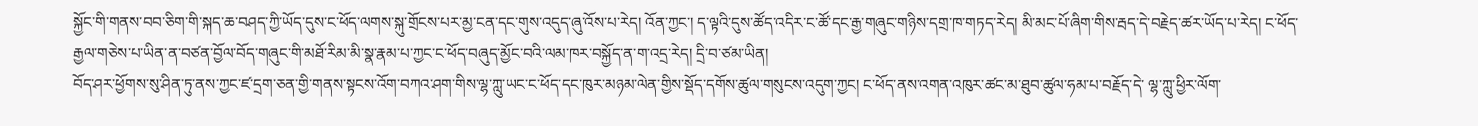སྐྱོང་གི་གནས་བབ་ཅིག་གི་སྐད་ཆ་བཤད་ཀྱི་ཡོད་དུས་ང་ཕོད་ལགས་སྐུ་གྲོངས་པར་མྱ་ངན་དང་གུས་འདུད་ཞུ་འོས་པ་རེད། འོན་ཀྱང་། ད་ལྟའི་དུས་ཚོད་འདིར་ང་ཚོ་དང་རྒྱ་གཞུང་གཉིས་དགྲ་ཁ་གཏད་རེད། མི་མང་པོ་ཞིག་གིས་རྦད་དེ་བརྗེད་ཚར་ཡོད་པ་རེད། ང་ཕོད་རྒྱལ་གཅེས་པ་ཡིན་ན་བཙན་བྱོལ་བོད་གཞུང་གི་མཐོ་རིམ་མི་སྣ་རྣམ་པ་ཀྱང་ང་ཕོད་བཞུད་མྱོང་བའི་ལམ་ཁར་བསྐྱོད་ན་ག་འདྲ་རེད། དྲི་བ་ཙམ་ཡིན།
བོད་ཤར་ཕྱོགས་སུ་ཤིན་ཏུ་ནས་ཀྱང་ཛ་དྲག་ཅན་གྱི་གནས་སྟངས་འོག་བཀའ་ཤག་གིས་ལྷ་ཀླུ་ཡང་ང་ཕོད་དང་ཁུར་མཉམ་ལེན་གྱིས་སྡོད་དགོས་ཚུལ་གསུངས་འདུག་ཀྱང། ང་ཕོད་ནས་འགན་འཁུར་ཚང་མ་ཐུབ་ཚུལ་ཧམ་པ་བརྗོད་དེ་ ལྷ་ཀླུ་ཕྱིར་ལོག་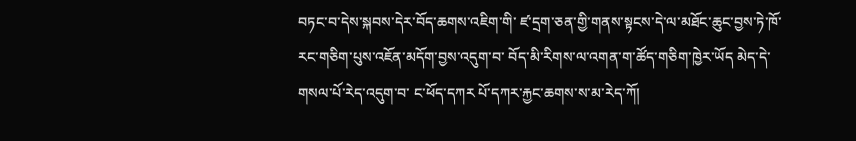བཏང་བ་དེས་སྐབས་དེར་བོད་ཆགས་འཇིག་གི་ ཛ་དྲག་ཅན་གྱི་གནས་སྟངས་དེ་ལ་མཐོང་ཆུང་བྱས་ཏེ་ཁོ་རང་གཅིག་པུས་འཇོན་མདོག་བྱས་འདུག་བ་ བོད་མི་རིགས་ལ་འགན་ག་ཚོད་གཅིག་ཁྱེར་ཡོད མེད་དེ་གསལ་པོ་རེད་འདུག་བ་ ང་ཕོད་དཀར པོ་དཀར་རྐྱང་ཆགས་ས་མ་རེད་ཀོ།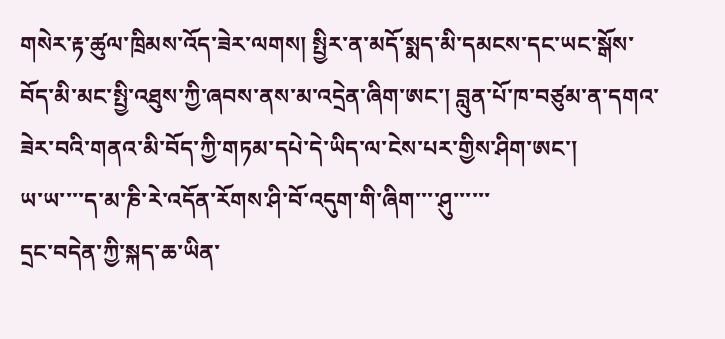གསེར་རྟ་ཚུལ་ཁྲིམས་འོད་ཟེར་ལགས། སྤྱིར་ན་མདོ་སྨད་མི་དམངས་དང་ཡང་སྒོས་བོད་མི་མང་སྤྱི་འཐུས་ཀྱི་ཞབས་ནས་མ་འདྲེན་ཞིག་ཨང་། བླུན་པོ་ཁ་བཙུམ་ན་དགའ་ཟེར་བའི་གནའ་མི་བོད་ཀྱི་གཏམ་དཔེ་དེ་ཡིད་ལ་ངེས་པར་གྱིས་ཤིག་ཨང་།
ཡ་ཡ་་་་ད་མ་ཎི་རེ་འདོན་རོགས་ཤི་བོ་འདུག་གི་ཞིག་་་་ཤུ་་་་་་
དྲང་བདེན་ཀྱི་སྐད་ཆ་ཡིན་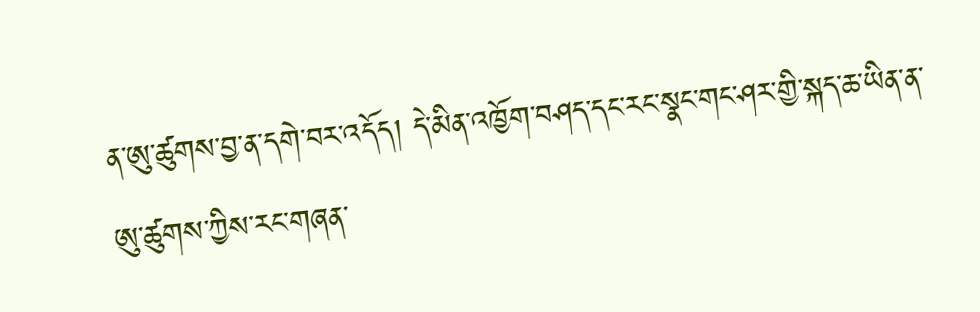ན་ཨུ་ཚུགས་བྱ་ན་དགེ་བར་འདོད། དེ་མིན་འཁྱོག་བཤད་དང་རང་སྣང་གང་ཤར་གྱི་སྐད་ཆ་ཡིན་ན་ཨུ་ཚུགས་ཀྱིས་རང་གཞན་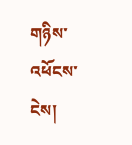གཉིས་འཕོངས་ངེས།